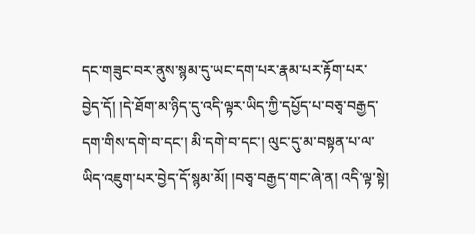དང་གཟུང་བར་ནུས་སྙམ་དུ་ཡང་དག་པར་རྣམ་པར་རྟོག་པར་བྱེད་དོ། །དེ་ཐོག་མ་ཉིད་དུ་འདི་ལྟར་ཡིད་ཀྱི་དཔྱོད་པ་བཅྭ་བརྒྱད་དག་གིས་དགེ་བ་དང་། མི་དགེ་བ་དང་། ལུང་དུ་མ་བསྟན་པ་ལ་ཡིད་འཇུག་པར་བྱེད་དོ་སྙམ་མོ། །བཅྭ་བརྒྱད་གང་ཞེ་ན། འདི་ལྟ་སྟེ།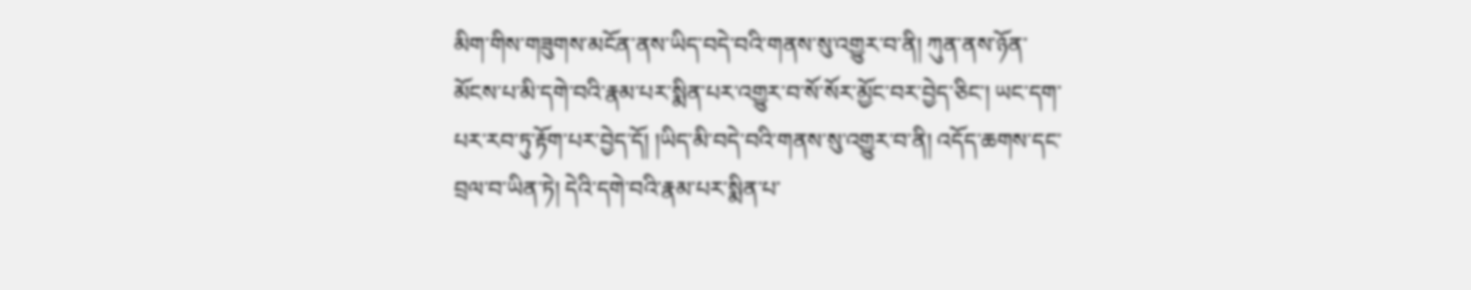མིག་གིས་གཟུགས་མངོན་ནས་ཡིད་བདེ་བའི་གནས་སུ་འགྱུར་བ་ནི། ཀུན་ནས་ཉོན་མོངས་པ་མི་དགེ་བའི་རྣམ་པར་སྨིན་པར་འགྱུར་བ་སོ་སོར་མྱོང་བར་བྱེད་ཅིང་། ཡང་དག་པར་རབ་ཏུ་རྟོག་པར་བྱེད་དོ། །ཡིད་མི་བདེ་བའི་གནས་སུ་འགྱུར་བ་ནི། འདོད་ཆགས་དང་བྲལ་བ་ཡིན་ཏེ། དེའི་དགེ་བའི་རྣམ་པར་སྨིན་པ་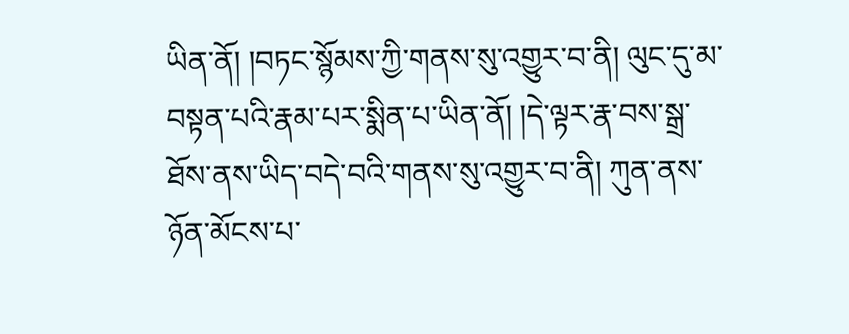ཡིན་ནོ། །བཏང་སྙོམས་ཀྱི་གནས་སུ་འགྱུར་བ་ནི། ལུང་དུ་མ་བསྟན་པའི་རྣམ་པར་སྨིན་པ་ཡིན་ནོ། །དེ་ལྟར་རྣ་བས་སྒྲ་ཐོས་ནས་ཡིད་བདེ་བའི་གནས་སུ་འགྱུར་བ་ནི། ཀུན་ནས་ཉོན་མོངས་པ་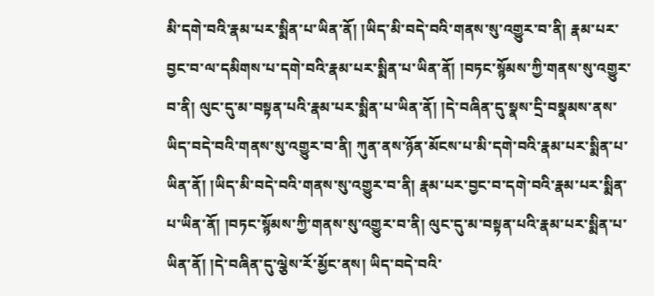མི་དགེ་བའི་རྣམ་པར་སྨིན་པ་ཡིན་ནོ། །ཡིད་མི་བདེ་བའི་གནས་སུ་འགྱུར་བ་ནི། རྣམ་པར་བྱང་བ་ལ་དམིགས་པ་དགེ་བའི་རྣམ་པར་སྨིན་པ་ཡིན་ནོ། །བཏང་སྙོམས་ཀྱི་གནས་སུ་འགྱུར་བ་ནི། ལུང་དུ་མ་བསྟན་པའི་རྣམ་པར་སྨིན་པ་ཡིན་ནོ། །དེ་བཞིན་དུ་སྣས་དྲི་བསྣམས་ནས་ཡིད་བདེ་བའི་གནས་སུ་འགྱུར་བ་ནི། ཀུན་ནས་ཉོན་མོངས་པ་མི་དགེ་བའི་རྣམ་པར་སྨིན་པ་ཡིན་ནོ། །ཡིད་མི་བདེ་བའི་གནས་སུ་འགྱུར་བ་ནི། རྣམ་པར་བྱང་བ་དགེ་བའི་རྣམ་པར་སྨིན་པ་ཡིན་ནོ། །བཏང་སྙོམས་ཀྱི་གནས་སུ་འགྱུར་བ་ནི། ལུང་དུ་མ་བསྟན་པའི་རྣམ་པར་སྨིན་པ་ཡིན་ནོ། །དེ་བཞིན་དུ་ལྕེས་རོ་མྱོང་ནས། ཡིད་བདེ་བའི་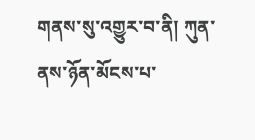གནས་སུ་འགྱུར་བ་ནི། ཀུན་ནས་ཉོན་མོངས་པ་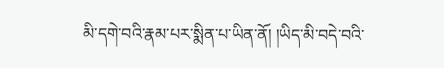མི་དགེ་བའི་རྣམ་པར་སྨིན་པ་ཡིན་ནོ། །ཡིད་མི་བདེ་བའི་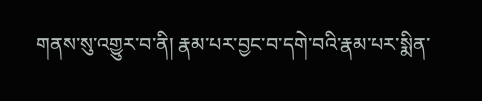གནས་སུ་འགྱུར་བ་ནི། རྣམ་པར་བྱང་བ་དགེ་བའི་རྣམ་པར་སྨིན་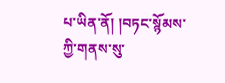པ་ཡིན་ནོ། །བཏང་སྙོམས་ཀྱི་གནས་སུ་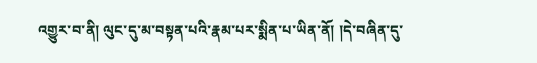འགྱུར་བ་ནི། ལུང་དུ་མ་བསྟན་པའི་རྣམ་པར་སྨིན་པ་ཡིན་ནོ། །དེ་བཞིན་དུ་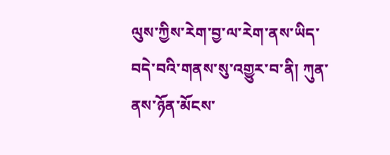ལུས་ཀྱིས་རེག་བྱ་ལ་རེག་ནས་ཡིད་བདེ་བའི་གནས་སུ་འགྱུར་བ་ནི། ཀུན་ནས་ཉོན་མོངས་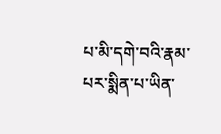པ་མི་དགེ་བའི་རྣམ་པར་སྨིན་པ་ཡིན་